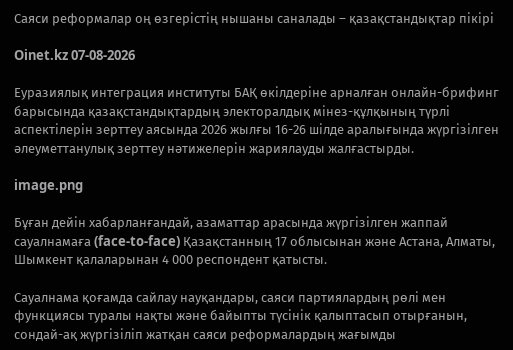Саяси реформалар оң өзгерістің нышаны саналады – қазақстандықтар пікірі

Oinet.kz 07-08-2026

Еуразиялық интеграция институты БАҚ өкілдеріне арналған онлайн-брифинг барысында қазақстандықтардың электоралдық мінез-құлқының түрлі аспектілерін зерттеу аясында 2026 жылғы 16-26 шілде аралығында жүргізілген әлеуметтанулық зерттеу нәтижелерін жариялауды жалғастырды.

image.png

Бұған дейін хабарланғандай, азаматтар арасында жүргізілген жаппай сауалнамаға (face-to-face) Қазақстанның 17 облысынан және Астана, Алматы, Шымкент қалаларынан 4 000 респондент қатысты.

Сауалнама қоғамда сайлау науқандары, саяси партиялардың рөлі мен функциясы туралы нақты және байыпты түсінік қалыптасып отырғанын, сондай-ақ жүргізіліп жатқан саяси реформалардың жағымды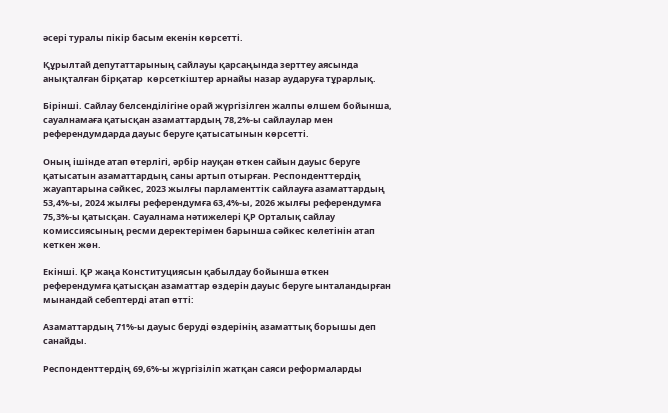әсері туралы пікір басым екенін көрсетті.

Құрылтай депутаттарының сайлауы қарсаңында зерттеу аясында анықталған бірқатар  көрсеткіштер арнайы назар аударуға тұрарлық.

Бірінші. Сайлау белсенділігіне орай жүргізілген жалпы өлшем бойынша, сауалнамаға қатысқан азаматтардың 78,2%-ы сайлаулар мен референдумдарда дауыс беруге қатысатынын көрсетті.

Оның ішінде атап өтерлігі, әрбір науқан өткен сайын дауыс беруге қатысатын азаматтардың саны артып отырған. Респонденттердің жауаптарына сәйкес, 2023 жылғы парламенттік сайлауға азаматтардың 53,4%-ы, 2024 жылғы референдумға 63,4%-ы, 2026 жылғы референдумға 75,3%-ы қатысқан. Сауалнама нәтижелері ҚР Орталық сайлау комиссиясының ресми деректерімен барынша сәйкес келетінін атап кеткен жөн.

Екінші. ҚР жаңа Конституциясын қабылдау бойынша өткен референдумға қатысқан азаматтар өздерін дауыс беруге ынталандырған мынандай себептерді атап өтті:

Азаматтардың 71%-ы дауыс беруді өздерінің азаматтық борышы деп санайды.

Респонденттердің 69,6%-ы жүргізіліп жатқан саяси реформаларды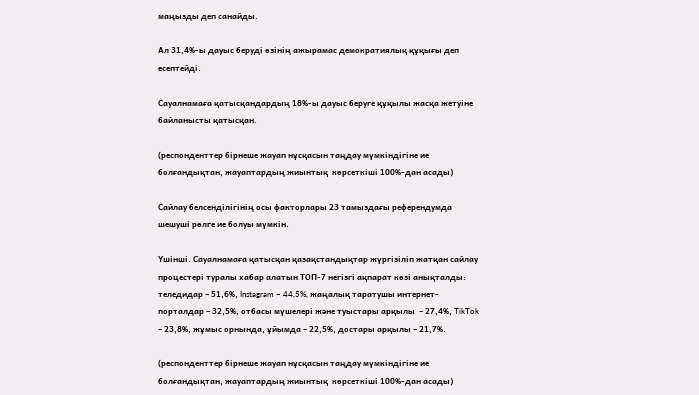маңызды деп санайды.

Ал 31,4%-ы дауыс беруді өзінің ажырамас демократиялық құқығы деп есептейді.

Сауалнамаға қатысқандардың 18%-ы дауыс беруге құқылы жасқа жетуіне байланысты қатысқан.

(респонденттер бірнеше жауап нұсқасын таңдау мүмкіндігіне ие болғандықтан, жауаптардың жиынтық  көрсеткіші 100%-дан асады)

Сайлау белсенділігінің осы факторлары 23 тамыздағы референдумда шешуші рөлге ие болуы мүмкін.

Үшінші. Сауалнамаға қатысқан қазақстандықтар жүргізіліп жатқан сайлау процестері туралы хабар алатын ТОП-7 негізгі ақпарат көзі анықталды: теледидар – 51,6%, Instagram – 44,5%, жаңалық таратушы интернет-порталдар – 32,5%, отбасы мүшелері және туыстары арқылы  – 27,4%, TikTok – 23,8%, жұмыс орнында, ұйымда – 22,5%, достары арқылы – 21,7%.

(респонденттер бірнеше жауап нұсқасын таңдау мүмкіндігіне ие болғандықтан, жауаптардың жиынтық  көрсеткіші 100%-дан асады)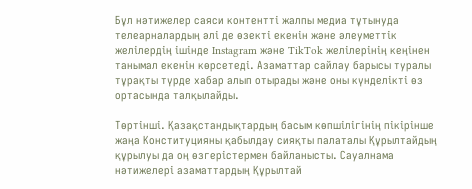Бұл нәтижелер саяси контентті жалпы медиа тұтынуда  телеарналардың әлі де өзекті екенін және әлеуметтік желілердің ішінде Instagram және TikTok желілерінің кеңінен танымал екенін көрсетеді. Азаматтар сайлау барысы туралы тұрақты түрде хабар алып отырады және оны күнделікті өз ортасында талқылайды.

Төртінші. Қазақстандықтардың басым көпшілігінің пікірінше жаңа Конституцияны қабылдау сияқты палаталы Құрылтайдың құрылуы да оң өзгерістермен байланысты. Сауалнама нәтижелері азаматтардың Құрылтай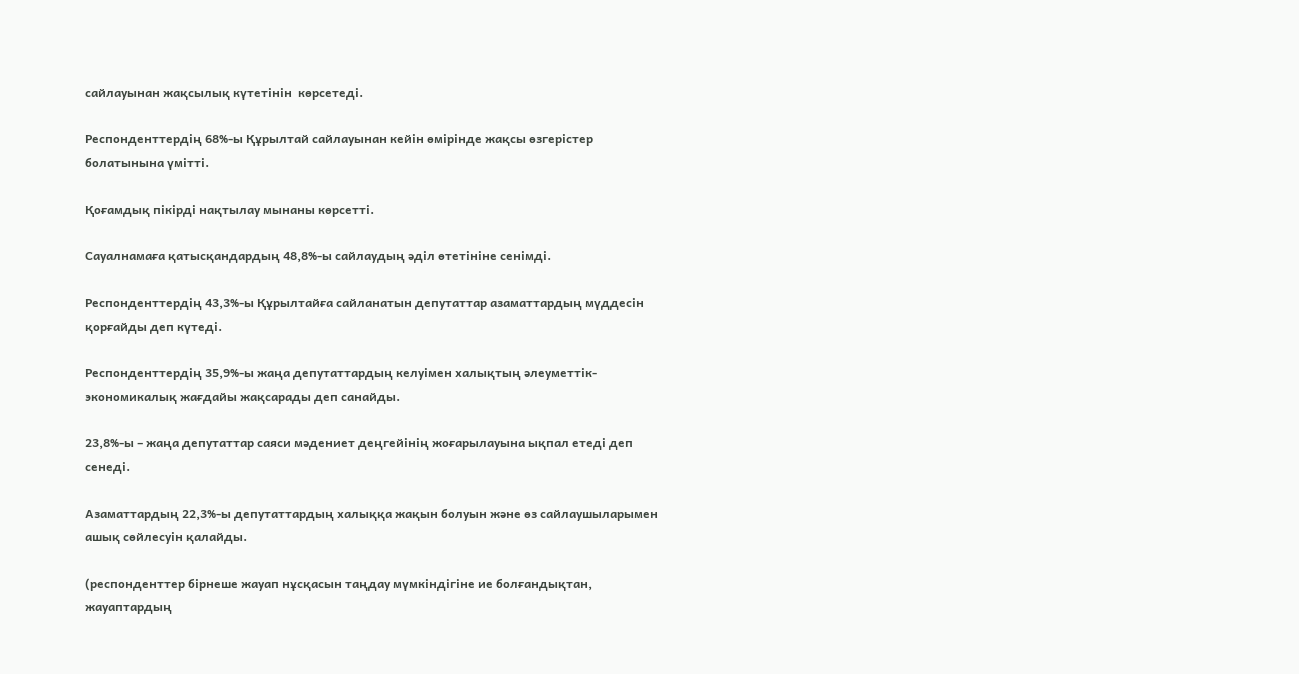сайлауынан жақсылық күтетінін  көрсетеді.

Респонденттердің 68%-ы Құрылтай сайлауынан кейін өмірінде жақсы өзгерістер болатынына үмітті.

Қоғамдық пікірді нақтылау мынаны көрсетті.

Сауалнамаға қатысқандардың 48,8%-ы сайлаудың әділ өтетініне сенімді.

Респонденттердің 43,3%-ы Құрылтайға сайланатын депутаттар азаматтардың мүддесін қорғайды деп күтеді.

Респонденттердің 35,9%-ы жаңа депутаттардың келуімен халықтың әлеуметтік-экономикалық жағдайы жақсарады деп санайды.

23,8%-ы – жаңа депутаттар саяси мәдениет деңгейінің жоғарылауына ықпал етеді деп сенеді.

Азаматтардың 22,3%-ы депутаттардың халыққа жақын болуын және өз сайлаушыларымен ашық сөйлесуін қалайды.

(респонденттер бірнеше жауап нұсқасын таңдау мүмкіндігіне ие болғандықтан, жауаптардың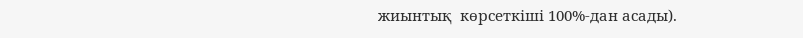жиынтық  көрсеткіші 100%-дан асады).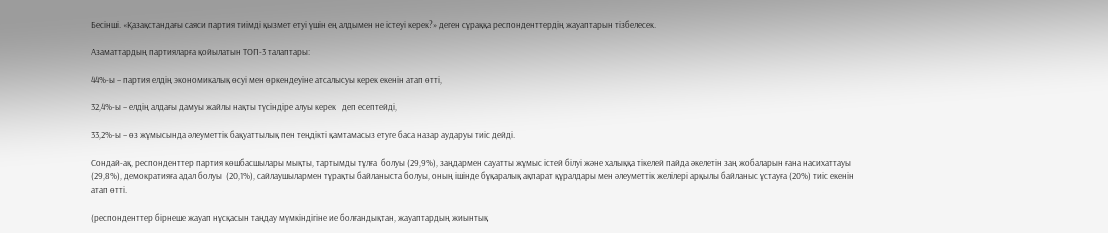Бесінші. «Қазақстандағы саяси партия тиімді қызмет етуі үшін ең алдымен не істеуі керек?» деген сұраққа респонденттердің жауаптарын тізбелесек.

Азаматтардың партияларға қойылатын ТОП-3 талаптары:

44%-ы – партия елдің экономикалық өсуі мен өркендеуіне атсалысуы керек екенін атап өтті,

32,4%-ы – елдің алдағы дамуы жайлы нақты түсіндіре алуы керек   деп есептейді,

33,2%-ы – өз жұмысында әлеуметтік бақуаттылық пен теңдікті қамтамасыз етуге баса назар аударуы тиіс дейді.

Сондай-ақ, респонденттер партия көшбасшылары мықты, тартымды тұлға  болуы (29,9%), заңдармен сауатты жұмыс істей білуі және халыққа тікелей пайда әкелетін заң жобаларын ғана насихаттауы (29,8%), демократияға адал болуы  (20,1%), сайлаушылармен тұрақты байланыста болуы, оның ішінде бұқаралық ақпарат құралдары мен әлеуметтік желілері арқылы байланыс ұстауға (20%) тиіс екенін атап өтті.

(респонденттер бірнеше жауап нұсқасын таңдау мүмкіндігіне ие болғандықтан, жауаптардың жиынтық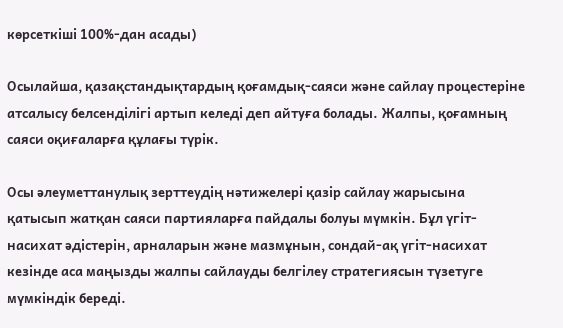көрсеткіші 100%-дан асады)

Осылайша, қазақстандықтардың қоғамдық-саяси және сайлау процестеріне атсалысу белсенділігі артып келеді деп айтуға болады. Жалпы, қоғамның саяси оқиғаларға құлағы түрік.

Осы әлеуметтанулық зерттеудің нәтижелері қазір сайлау жарысына қатысып жатқан саяси партияларға пайдалы болуы мүмкін. Бұл үгіт-насихат әдістерін, арналарын және мазмұнын, сондай-ақ үгіт-насихат кезінде аса маңызды жалпы сайлауды белгілеу стратегиясын түзетуге мүмкіндік береді.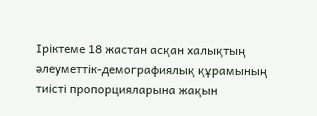Іріктеме 18 жастан асқан халықтың әлеуметтік-демографиялық құрамының тиісті пропорцияларына жақын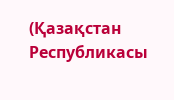(Қазақстан Республикасы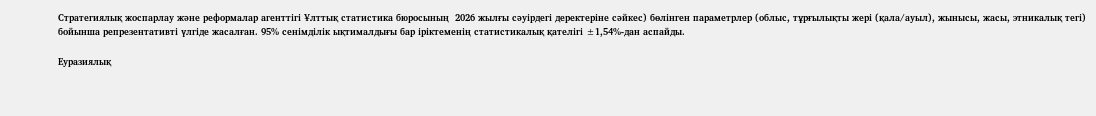Стратегиялық жоспарлау және реформалар агенттігі Ұлттық статистика бюросының  2026 жылғы сәуірдегі деректеріне сәйкес) бөлінген параметрлер (облыс, тұрғылықты жері (қала/ауыл), жынысы, жасы, этникалық тегі) бойынша репрезентативті үлгіде жасалған. 95% сенімділік ықтималдығы бар іріктеменің статистикалық қателігі ±1,54%-дан аспайды.

Еуразиялық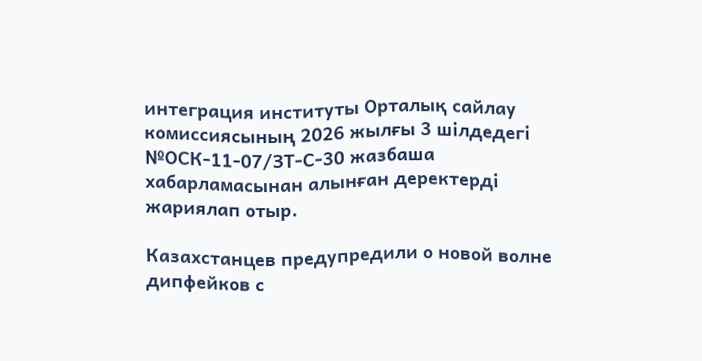интеграция институты Орталық сайлау комиссиясының 2026 жылғы 3 шілдедегі №ОСК-11-07/ЗТ-С-30 жазбаша хабарламасынан алынған деректерді жариялап отыр.

Казахстанцев предупредили о новой волне дипфейков с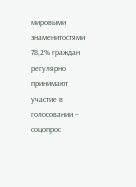мировыми знаменитостями
78,2% граждан регулярно принимают участие в голосовании – соцопрос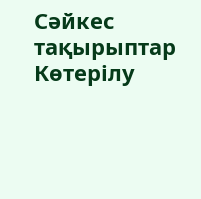Сәйкес тақырыптар
Көтерілу